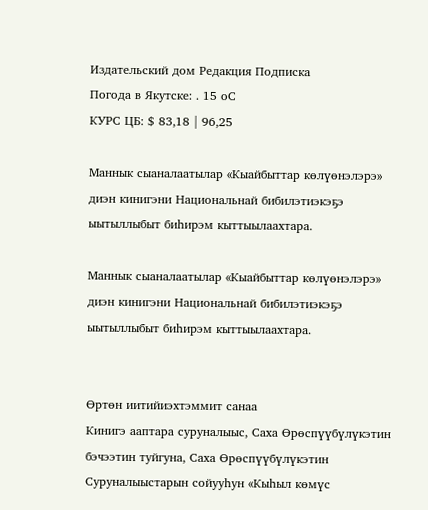Издательский дом Редакция Подписка
Погода в Якутске: . 15 oC
КУРС ЦБ: $ 83,18 | 96,25

Маннык сыаналаатылар «Кыайбыттар көлүөнэлэрэ»  диэн кинигэни Национальнай бибилэтиэкэҕэ ыытыллыбыт биһирэм кыттыылаахтара.

Маннык сыаналаатылар «Кыайбыттар көлүөнэлэрэ»  диэн кинигэни Национальнай бибилэтиэкэҕэ ыытыллыбыт биһирэм кыттыылаахтара.


Өртөн иитийиэхтэммит санаа
Кинигэ ааптара суруналыыс, Саха Өрөспүүбүлүкэтин бэчээтин туйгуна, Саха Өрөспүүбүлүкэтин Суруналыыстарын сойууһун «Кыһыл көмүс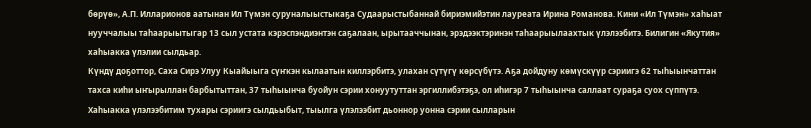бөрүө», А.П. Илларионов аатынан Ил Түмэн суруналыыстыкаҕа Судаарыстыбаннай бириэмийэтин лауреата Ирина Романова. Кини «Ил Түмэн» хаһыат нууччалыы таһаарыытыгар 13 сыл устата кэрэспэндиэнтэн саҕалаан, ырытааччынан, эрэдээктэринэн таһаарыылаахтык үлэлээбитэ. Билигин «Якутия» хаһыакка үлэлии сылдьар.
Күндү доҕоттор, Саха Сирэ Улуу Кыайыыга сүҥкэн кылаатын киллэрбитэ, улахан сүтүгү көрсүбүтэ. Аҕа дойдуну көмүскүүр сэриигэ 62 тыһыынчаттан тахса киһи ыҥырыллан барбытыттан, 37 тыһыынча буойун сэрии хонуутуттан эргиллибэтэҕэ, ол иһигэр 7 тыһыынча саллаат сураҕа суох сүппүтэ. Хаһыакка үлэлээбитим тухары сэриигэ сылдьыбыт, тыылга үлэлээбит дьоннор уонна сэрии сылларын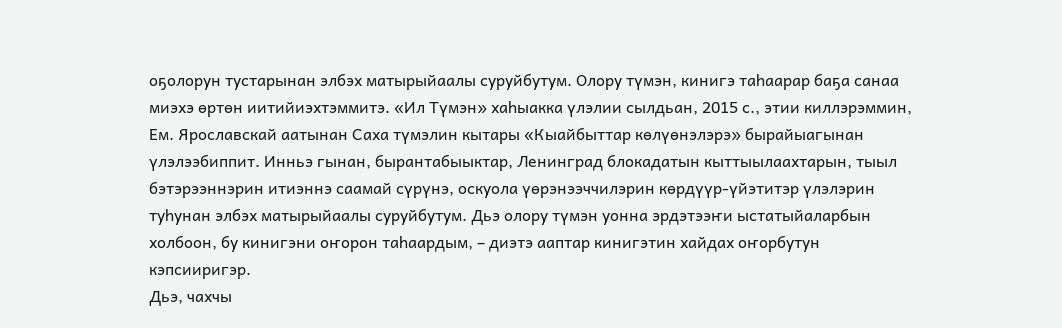оҕолорун тустарынан элбэх матырыйаалы суруйбутум. Олору түмэн, кинигэ таһаарар баҕа санаа миэхэ өртөн иитийиэхтэммитэ. «Ил Түмэн» хаһыакка үлэлии сылдьан, 2015 с., этии киллэрэммин, Ем. Ярославскай аатынан Саха түмэлин кытары «Кыайбыттар көлүөнэлэрэ» бырайыагынан үлэлээбиппит. Инньэ гынан, бырантабыыктар, Ленинград блокадатын кыттыылаахтарын, тыыл бэтэрээннэрин итиэннэ саамай сүрүнэ, оскуола үөрэнээччилэрин көрдүүр-үйэтитэр үлэлэрин туһунан элбэх матырыйаалы суруйбутум. Дьэ олору түмэн уонна эрдэтээҥи ыстатыйаларбын холбоон, бу кинигэни оҥорон таһаардым, – диэтэ ааптар кинигэтин хайдах оҥорбутун кэпсииригэр.
Дьэ, чахчы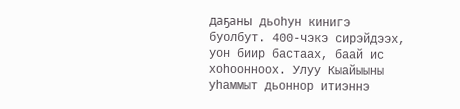даҕаны дьоһун кинигэ буолбут. 400-чэкэ сирэйдээх, уон биир бастаах, баай ис хоһоонноох. Улуу Кыайыыны уһаммыт дьоннор итиэннэ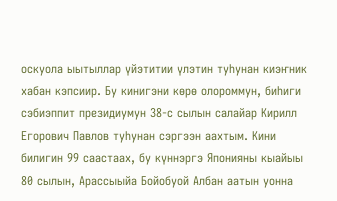оскуола ыытыллар үйэтитии үлэтин туһунан киэҥник хабан кэпсиир. Бу кинигэни көрө олороммун, биһиги сэбиэппит президиумун 38-с сылын салайар Кирилл Егорович Павлов туһунан сэргээн аахтым. Кини билигин 99 саастаах, бу күннэргэ Японияны кыайыы 80 сылын, Арассыыйа Бойобуой Албан аатын уонна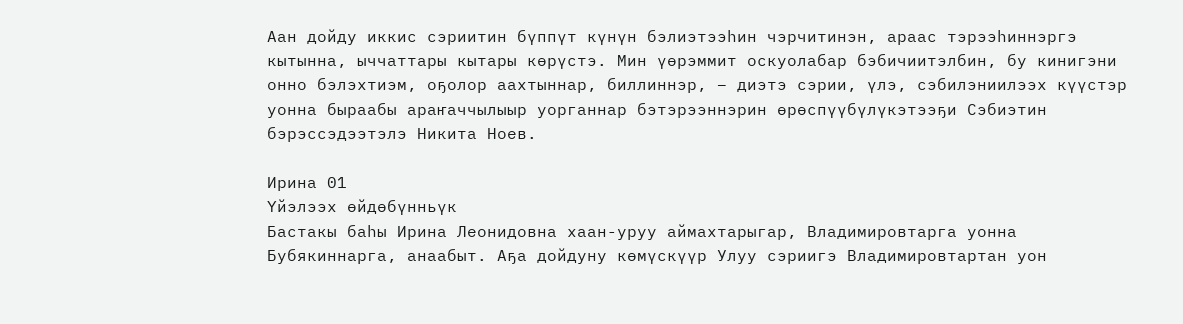Аан дойду иккис сэриитин бүппүт күнүн бэлиэтээһин чэрчитинэн, араас тэрээһиннэргэ кытынна, ыччаттары кытары көрүстэ. Мин үөрэммит оскуолабар бэбичиитэлбин, бу кинигэни онно бэлэхтиэм, оҕолор аахтыннар, биллиннэр, – диэтэ сэрии, үлэ, сэбилэниилээх күүстэр уонна быраабы араҥаччылыыр уорганнар бэтэрээннэрин өрөспүүбүлүкэтээҕи Сэбиэтин бэрэссэдээтэлэ Никита Ноев.

Ирина 01
Үйэлээх өйдөбүнньүк
Бастакы баһы Ирина Леонидовна хаан-уруу аймахтарыгар, Владимировтарга уонна Бубякиннарга, анаабыт. Аҕа дойдуну көмүскүүр Улуу сэриигэ Владимировтартан уон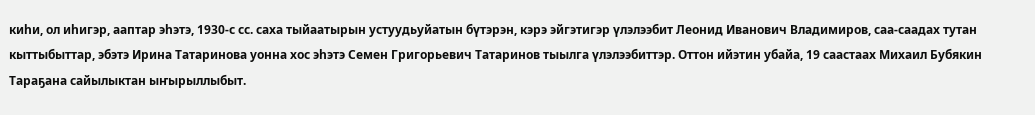киһи, ол иһигэр, ааптар эһэтэ, 1930-с сс. саха тыйаатырын устуудьуйатын бүтэрэн, кэрэ эйгэтигэр үлэлээбит Леонид Иванович Владимиров, саа-саадах тутан кыттыбыттар, эбэтэ Ирина Татаринова уонна хос эһэтэ Семен Григорьевич Татаринов тыылга үлэлээбиттэр. Оттон ийэтин убайа, 19 саастаах Михаил Бубякин Тараҕана сайылыктан ыҥырыллыбыт.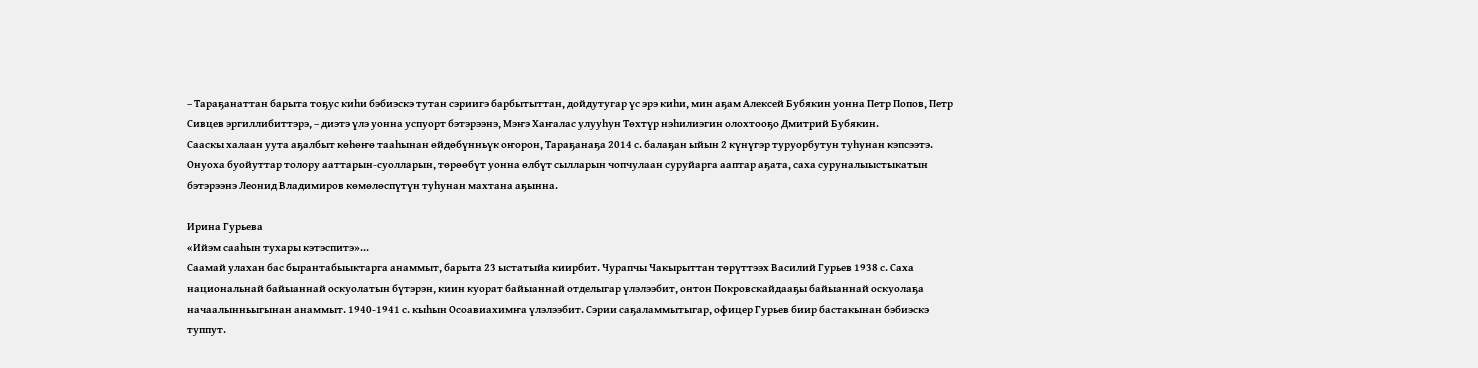– Тараҕанаттан барыта тоҕус киһи бэбиэскэ тутан сэриигэ барбытыттан, дойдутугар үс эрэ киһи, мин аҕам Алексей Бубякин уонна Петр Попов, Петр Сивцев эргиллибиттэрэ, – диэтэ үлэ уонна успуорт бэтэрээнэ, Мэҥэ Хаҥалас улууһун Төхтүр нэһилиэгин олохтооҕо Дмитрий Бубякин.
Сааскы халаан уута аҕалбыт көһөҥө тааһынан өйдөбүнньүк оҥорон, Тараҕанаҕа 2014 с. балаҕан ыйын 2 күнүгэр туруорбутун туһунан кэпсээтэ. Онуоха буойуттар толору ааттарын-суолларын, төрөөбүт уонна өлбүт сылларын чопчулаан суруйарга ааптар аҕата, саха суруналыыстыкатын бэтэрээнэ Леонид Владимиров көмөлөспүтүн туһунан махтана аҕынна.

Ирина Гурьева
«Ийэм сааһын тухары кэтэспитэ»...
Саамай улахан бас бырантабыыктарга анаммыт, барыта 23 ыстатыйа киирбит. Чурапчы Чакырыттан төрүттээх Василий Гурьев 1938 с. Саха национальнай байыаннай оскуолатын бүтэрэн, киин куорат байыаннай отделыгар үлэлээбит, онтон Покровскайдааҕы байыаннай оскуолаҕа начаалынньыгынан анаммыт. 1940-1941 с. кыһын Осоавиахимҥа үлэлээбит. Сэрии саҕаламмытыгар, офицер Гурьев биир бастакынан бэбиэскэ туппут.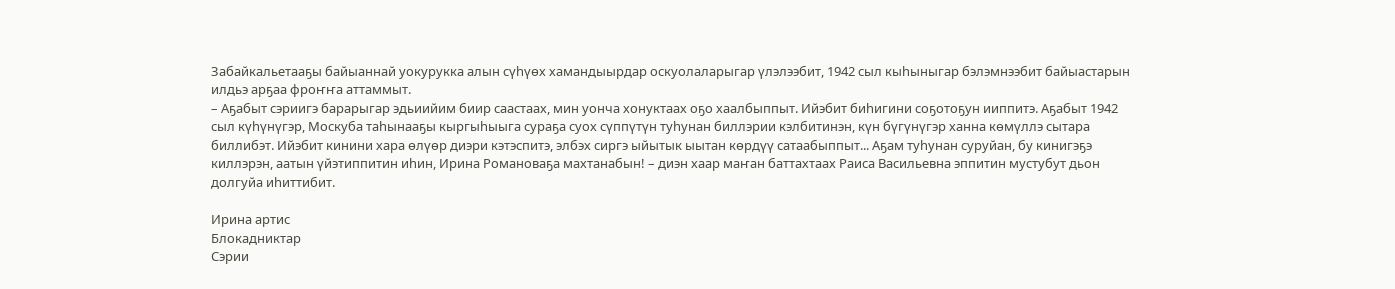Забайкальетааҕы байыаннай уокурукка алын сүһүөх хамандыырдар оскуолаларыгар үлэлээбит, 1942 сыл кыһыныгар бэлэмнээбит байыастарын илдьэ арҕаа фроҥҥа аттаммыт.
– Аҕабыт сэриигэ барарыгар эдьиийим биир саастаах, мин уонча хонуктаах оҕо хаалбыппыт. Ийэбит биһигини соҕотоҕун ииппитэ. Аҕабыт 1942 сыл күһүнүгэр, Москуба таһынааҕы кыргыһыыга сураҕа суох сүппүтүн туһунан биллэрии кэлбитинэн, күн бүгүнүгэр ханна көмүллэ сытара биллибэт. Ийэбит кинини хара өлүөр диэри кэтэспитэ, элбэх сиргэ ыйытык ыытан көрдүү сатаабыппыт... Аҕам туһунан суруйан, бу кинигэҕэ киллэрэн, аатын үйэтиппитин иһин, Ирина Романоваҕа махтанабын! – диэн хаар маҥан баттахтаах Раиса Васильевна эппитин мустубут дьон долгуйа иһиттибит.

Ирина артис
Блокадниктар
Сэрии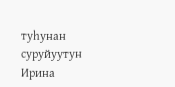туһунан суруйуутун Ирина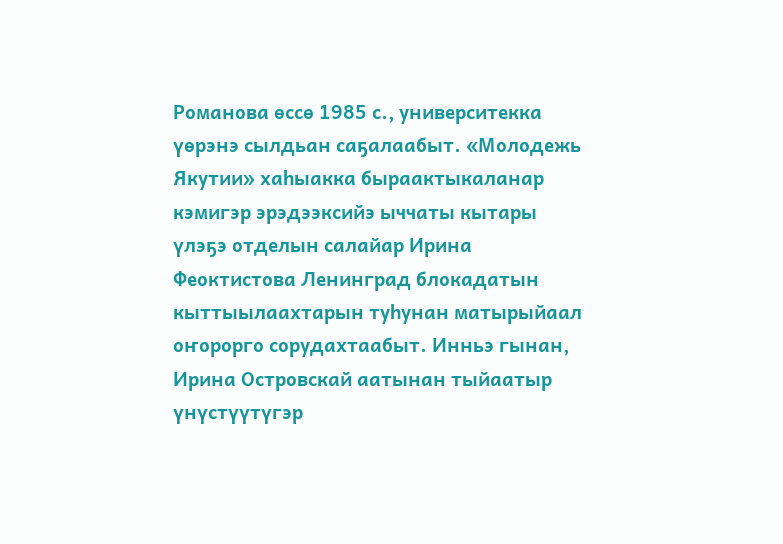Романова өссө 1985 с., университекка үөрэнэ сылдьан саҕалаабыт. «Молодежь Якутии» хаһыакка быраактыкаланар кэмигэр эрэдээксийэ ыччаты кытары үлэҕэ отделын салайар Ирина Феоктистова Ленинград блокадатын кыттыылаахтарын туһунан матырыйаал оҥорорго сорудахтаабыт. Инньэ гынан, Ирина Островскай аатынан тыйаатыр үнүстүүтүгэр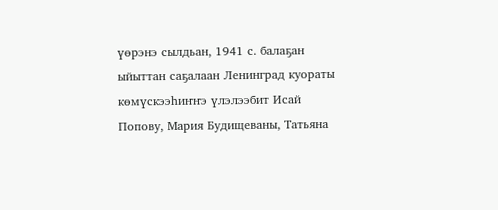үөрэнэ сылдьан, 1941 с. балаҕан ыйыттан саҕалаан Ленинград куораты көмүскээһиҥҥэ үлэлээбит Исай Попову, Мария Будищеваны, Татьяна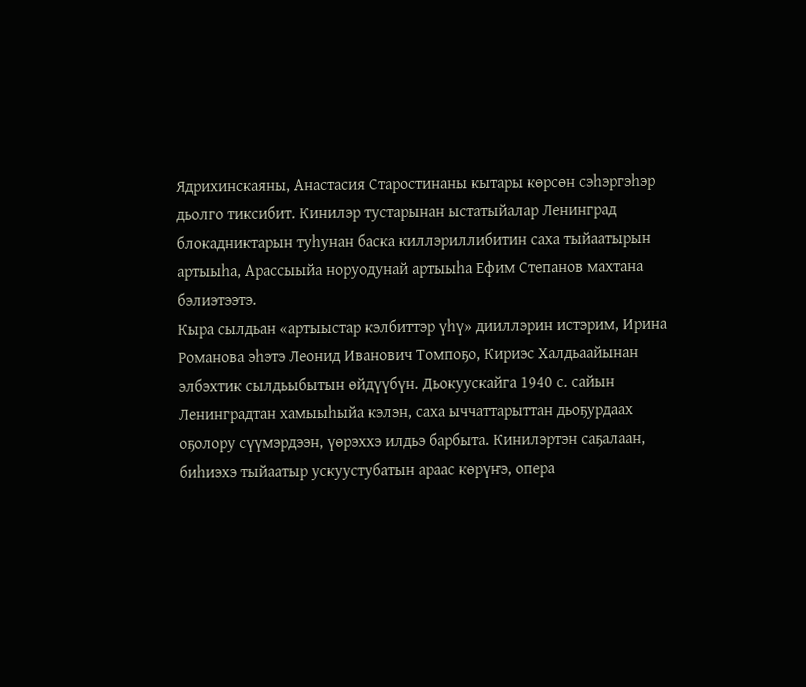Ядрихинскаяны, Анастасия Старостинаны кытары көрсөн сэһэргэһэр дьолго тиксибит. Кинилэр тустарынан ыстатыйалар Ленинград блокадниктарын туһунан баска киллэриллибитин саха тыйаатырын артыыһа, Арассыыйа норуодунай артыыһа Ефим Степанов махтана бэлиэтээтэ.
Кыра сылдьан «артыыстар кэлбиттэр үһү» дииллэрин истэрим, Ирина Романова эһэтэ Леонид Иванович Томпоҕо, Кириэс Халдьаайынан элбэхтик сылдьыбытын өйдүүбүн. Дьокуускайга 1940 с. сайын Ленинградтан хамыыһыйа кэлэн, саха ыччаттарыттан дьоҕурдаах оҕолору сүүмэрдээн, үөрэххэ илдьэ барбыта. Кинилэртэн саҕалаан, биһиэхэ тыйаатыр ускуустубатын араас көрүҥэ, опера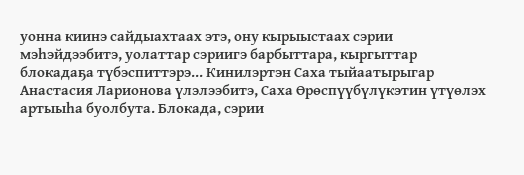уонна киинэ сайдыахтаах этэ, ону кырыыстаах сэрии мэһэйдээбитэ, уолаттар сэриигэ барбыттара, кыргыттар блокадаҕа түбэспиттэрэ... Кинилэртэн Саха тыйаатырыгар Анастасия Ларионова үлэлээбитэ, Саха Өрөспүүбүлүкэтин үтүөлэх артыыһа буолбута. Блокада, сэрии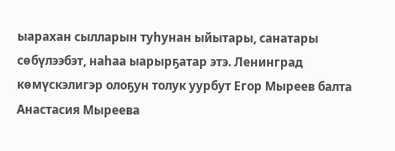ыарахан сылларын туһунан ыйытары, санатары сөбүлээбэт, наһаа ыарырҕатар этэ. Ленинград көмүскэлигэр олоҕун толук уурбут Егор Мыреев балта Анастасия Мыреева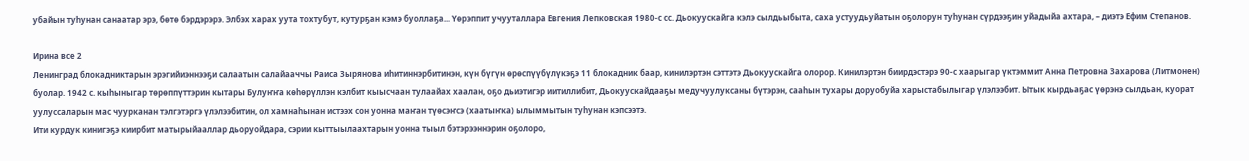убайын туһунан санаатар эрэ, бөтө бэрдэрэрэ. Элбэх харах уута тохтубут, кутурҕан кэмэ буоллаҕа... Үөрэппит учууталлара Евгения Лепковская 1980-с сс. Дьокуускайга кэлэ сылдьыбыта, саха устуудьуйатын оҕолорун туһунан сүрдээҕин уйадыйа ахтара, – диэтэ Ефим Степанов.

Ирина все 2
Ленинград блокадниктарын эрэгийиэннээҕи салаатын салайааччы Раиса Зырянова иһитиннэрбитинэн, күн бүгүн өрөспүүбүлүкэҕэ 11 блокадник баар, кинилэртэн сэттэтэ Дьокуускайга олорор. Кинилэртэн биирдэстэрэ 90-с хаарыгар үктэммит Анна Петровна Захарова (Литмонен) буолар. 1942 с. кыһыныгар төрөппүттэрин кытары Булуҥҥа көһөрүллэн кэлбит кыысчаан тулаайах хаалан, оҕо дьиэтигэр иитиллибит, Дьокуускайдааҕы медучуулуксаны бүтэрэн, сааһын тухары доруобуйа харыстабылыгар үлэлээбит. Ытык кырдьаҕас үөрэнэ сылдьан, куорат уулуссаларын мас чуурканан тэлгэтэргэ үлэлээбитин, ол хамнаһынан истээх сон уонна маҥан түөсэҥсэ (хаатыҥка) ылыммытын туһунан кэпсээтэ.
Ити курдук кинигэҕэ киирбит матырыйааллар дьоруойдара, сэрии кыттыылаахтарын уонна тыыл бэтэрээннэрин оҕолоро,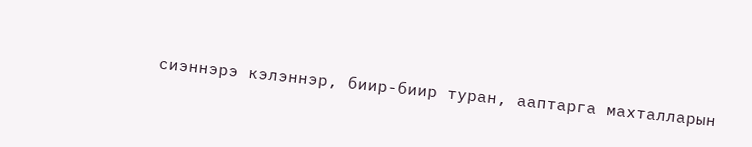сиэннэрэ кэлэннэр, биир-биир туран, ааптарга махталларын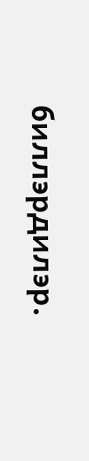биллэрдилэр.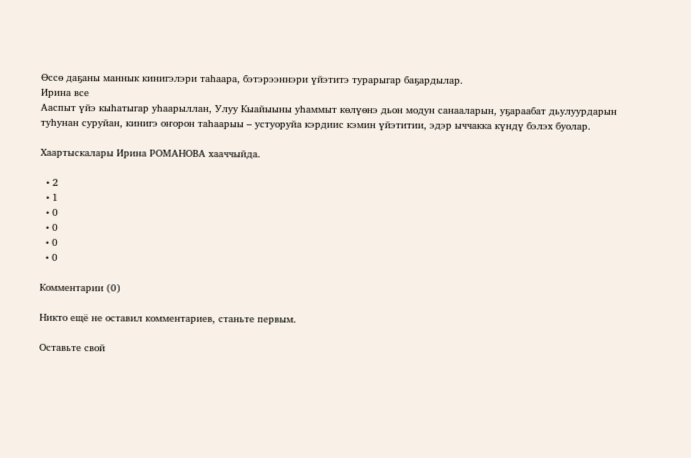Өссө даҕаны маннык кинигэлэри таһаара, бэтэрээннэри үйэтитэ турарыгар баҕардылар.
Ирина все
Ааспыт үйэ кыһатыгар уһаарыллан, Улуу Кыайыыны уһаммыт көлүөнэ дьон модун санааларын, уҕараабат дьулуурдарын туһунан суруйан, кинигэ оҥорон таһаарыы – устуоруйа кэрдиис кэмин үйэтитии, эдэр ыччакка күндү бэлэх буолар.

Хаартыскалары Ирина РОМАНОВА хааччыйда.

  • 2
  • 1
  • 0
  • 0
  • 0
  • 0

Комментарии (0)

Никто ещё не оставил комментариев, станьте первым.

Оставьте свой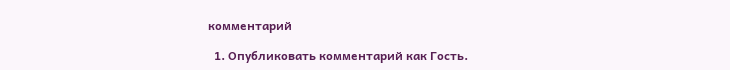комментарий

  1. Опубликовать комментарий как Гость.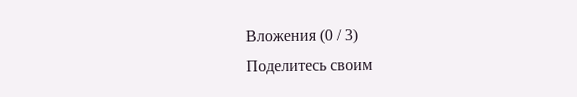Вложения (0 / 3)
Поделитесь своим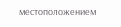местоположением